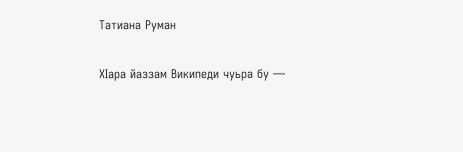Татиана Руман

ХӀара йаззам Википеди чуьра бу —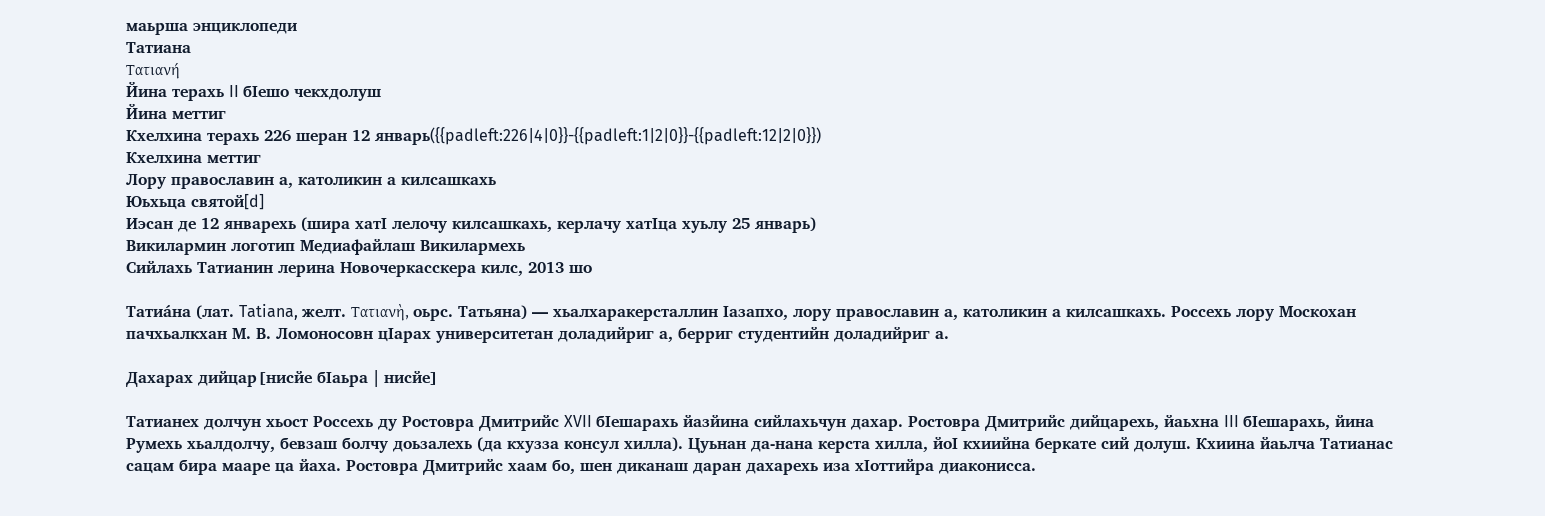маьрша энциклопеди
Татиана
Τατιανή
Йина терахь II бӀешо чекхдолуш
Йина меттиг
Кхелхина терахь 226 шеран 12 январь({{padleft:226|4|0}}-{{padleft:1|2|0}}-{{padleft:12|2|0}})
Кхелхина меттиг
Лору православин а, католикин а килсашкахь
Юьхьца святой[d]
Иэсан де 12 январехь (шира хатӀ лелочу килсашкахь, керлачу хатӀца хуьлу 25 январь)
Викилармин логотип Медиафайлаш Викилармехь
Сийлахь Татианин лерина Новочеркасскера килс, 2013 шо

Татиа́на (лат. Tatiana, желт. Τατιανὴ, оьрс. Татьяна) — хьалхаракерсталлин Ӏазапхо, лору православин а, католикин а килсашкахь. Россехь лору Москохан пачхьалкхан М. В. Ломоносовн цӀарах университетан доладийриг а, берриг студентийн доладийриг а.

Дахарах дийцар[нисйе бӀаьра | нисйе]

Татианех долчун хьост Россехь ду Ростовра Дмитрийс XVII бӀешарахь йазйина сийлахьчун дахар. Ростовра Дмитрийс дийцарехь, йаьхна III бӀешарахь, йина Румехь хьалдолчу, бевзаш болчу доьзалехь (да кхузза консул хилла). Цуьнан да-нана керста хилла, йоӀ кхиийна беркате сий долуш. Кхиина йаьлча Татианас сацам бира мааре ца йаха. Ростовра Дмитрийс хаам бо, шен диканаш даран дахарехь иза хӀоттийра диаконисса.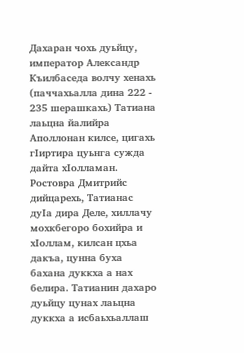Дахаран чохь дуьйцу, император Александр Къилбаседа волчу хенахь (паччахьалла дина 222 - 235 шерашкахь) Татиана лаьцна йалийра Аполлонан килсе, цигахь гӀиртира цуьнга сужда дайта хӀолламан. Ростовра Дмитрийс дийцарехь, Татианас дуӀа дира Деле, хиллачу мохкбегоро бохийра и хӀоллам, килсан цхьа дакъа, цунна буха бахана дуккха а нах белира. Татианин дахаро дуьйцу цунах лаьцна дуккха а исбаьхьаллаш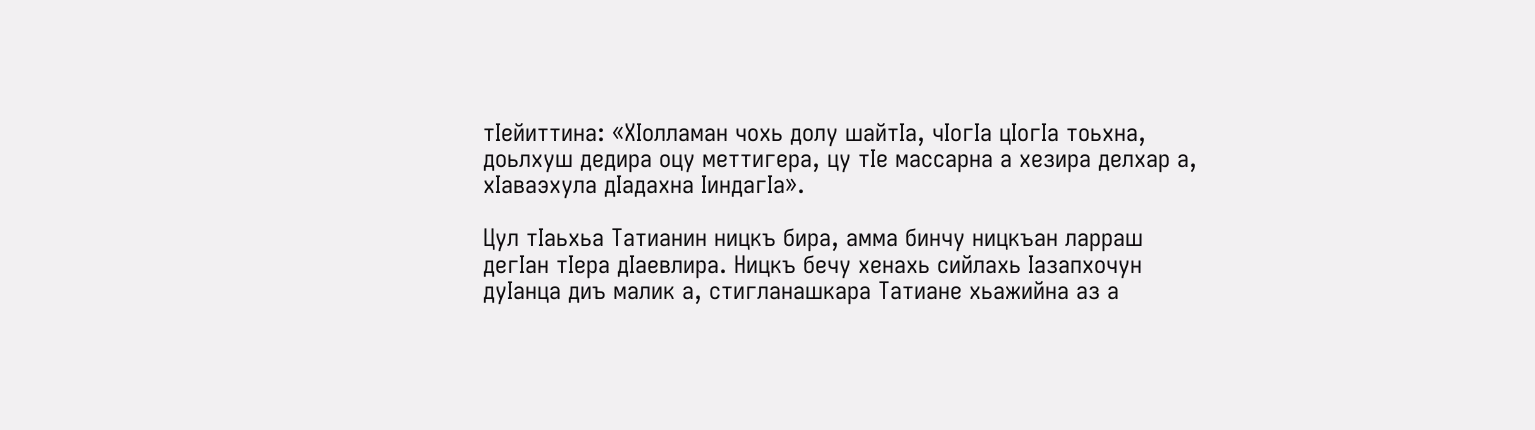тӀейиттина: «ХӀолламан чохь долу шайтӀа, чӀогӀа цӀогӀа тоьхна, доьлхуш дедира оцу меттигера, цу тӀе массарна а хезира делхар а, хӀаваэхула дӀадахна ӀиндагӀа».

Цул тӀаьхьа Татианин ницкъ бира, амма бинчу ницкъан ларраш дегӀан тӀера дӀаевлира. Ницкъ бечу хенахь сийлахь Ӏазапхочун дуӀанца диъ малик а, стигланашкара Татиане хьажийна аз а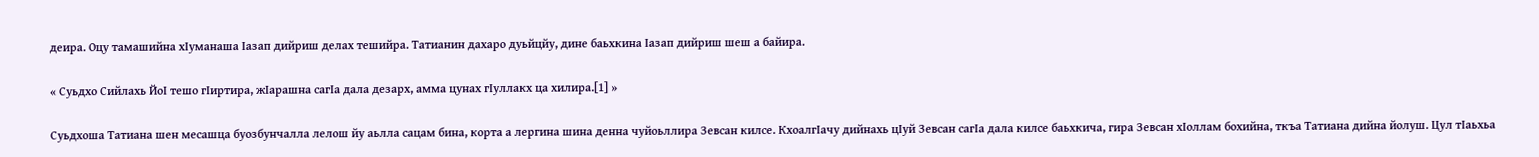деира. Оцу тамашийна хӀуманаша Ӏазап дийриш делах тешийра. Татианин дахаро дуьйцйу, дине баьхкина Ӏазап дийриш шеш а байира.

« Суьдхо Сийлахь ЙоӀ тешо гӀиртира, жӀарашна сагӀа дала дезарх, амма цунах гӀуллакх ца хилира.[1] »

Суьдхоша Татиана шен месашца буозбунчалла лелош йу аьлла сацам бина, корта а лергина шина денна чуйоьллира Зевсан килсе. КхоалгӀачу дийнахь цӀуй Зевсан сагӀа дала килсе баьхкича, гира Зевсан хӀоллам бохийна, ткъа Татиана дийна йолуш. Цул тӀаьхьа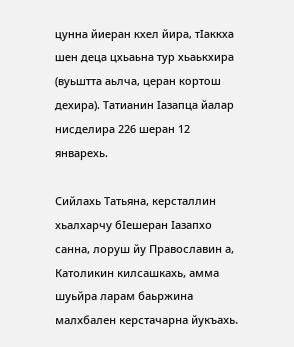цунна йиеран кхел йира, тӀаккха шен деца цхьаьна тур хьаькхира (вуьштта аьлча, церан кортош дехира). Татианин Ӏазапца йалар нисделира 226 шеран 12 январехь.

Сийлахь Татьяна, керсталлин хьалхарчу бӀешеран Ӏазапхо санна, лоруш йу Православин а, Католикин килсашкахь, амма шуьйра ларам баьржина малхбален керстачарна йукъахь.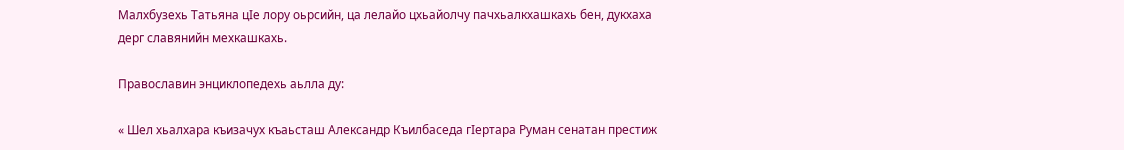Малхбузехь Татьяна цӀе лору оьрсийн, ца лелайо цхьайолчу пачхьалкхашкахь бен, дукхаха дерг славянийн мехкашкахь.

Православин энциклопедехь аьлла ду:

« Шел хьалхара къизачух къаьсташ Александр Къилбаседа гӀертара Руман сенатан престиж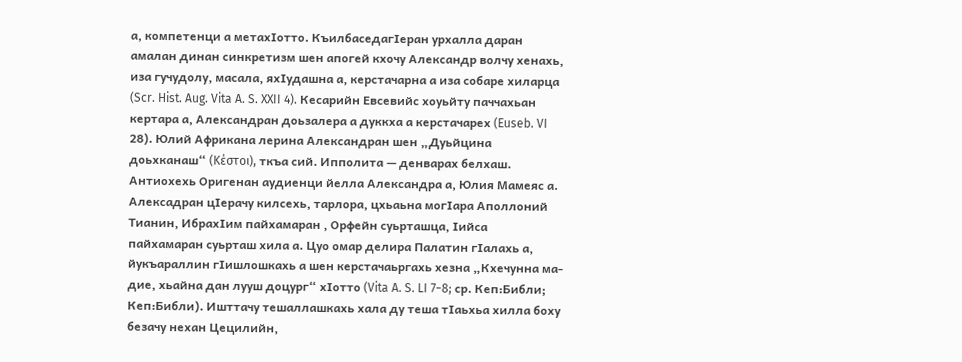а, компетенци а метахӀотто. КъилбаседагӀеран урхалла даран амалан динан синкретизм шен апогей кхочу Александр волчу хенахь, иза гучудолу, масала, яхӀудашна а, керстачарна а иза собаре хиларца (Scr. Hist. Aug. Vita A. S. XXII 4). Кесарийн Евсевийс хоуьйту паччахьан кертара а, Александран доьзалера а дуккха а керстачарех (Euseb. VI 28). Юлий Африкана лерина Александран шен „Дуьйцина доьхканаш“ (Κέστοι), ткъа сий. Ипполита — денварах белхаш. Антиохехь Оригенан аудиенци йелла Александра а, Юлия Мамеяс а. Алексадран цӀерачу килсехь, тарлора, цхьаьна могӀара Аполлоний Тианин, ИбрахӀим пайхамаран , Орфейн суьрташца, Ӏийса пайхамаран суьрташ хила а. Цуо омар делира Палатин гӀалахь а, йукъараллин гӀишлошкахь а шен керстачаьргахь хезна „Кхечунна ма-дие, хьайна дан лууш доцург“ хӀотто (Vita A. S. LI 7−8; cр. Кеп:Библи; Кеп:Библи). Ишттачу тешаллашкахь хала ду теша тӀаьхьа хилла боху безачу нехан Цецилийн,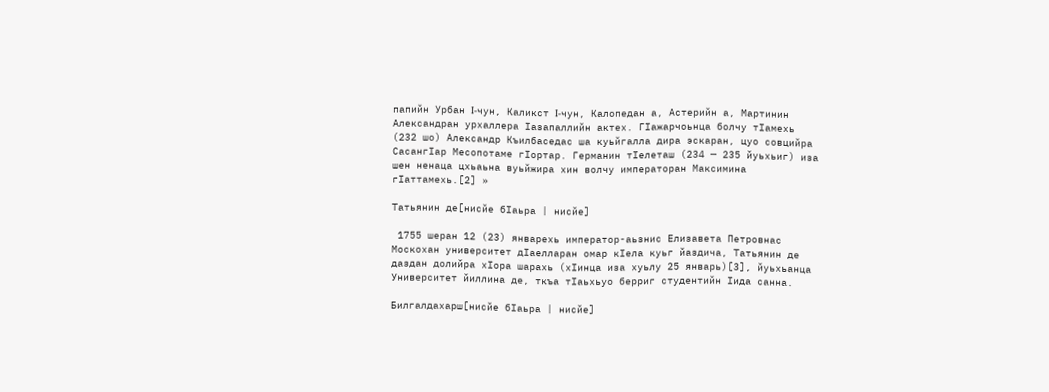папийн Урбан I-чун, Каликст I-чун, Калопедан а, Астерийн а, Мартинин Александран урхаллера Ӏазапаллийн актех. ГӀажарчоьнца болчу тӀамехь (232 шо) Александр Къилбаседас ша куьйгалла дира эскаран, цуо совцийра СасангӀар Месопотаме гӀортар. Германин тӀелеташ (234 — 235 йуьхьиг) иза шен ненаца цхьаьна вуьйжира хин волчу императоран Максимина гӀаттамехь.[2] »

Татьянин де[нисйе бӀаьра | нисйе]

 1755 шеран 12 (23) январехь император-аьзнис Елизавета Петровнас Москохан университет дӀаелларан омар кӀела куьг йаздича, Татьянин де даздан долийра хӀора шарахь (хӀинца иза хуьлу 25 январь)[3], йуьхьанца Университет йиллина де, ткъа тӀаьхьуо берриг студентийн Ӏида санна.

Билгалдахарш[нисйе бӀаьра | нисйе]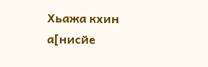Хьажа кхин а[нисйе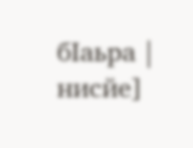бӀаьра | нисйе]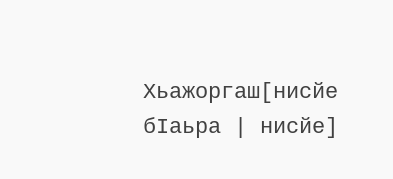Хьажоргаш[нисйе бӀаьра | нисйе]